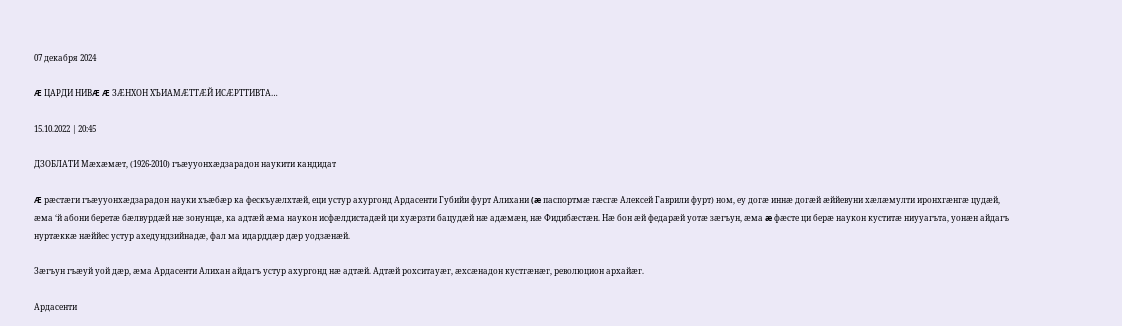07 декабря 2024

Æ ЦАРДИ НИВÆ Æ ЗÆНХОН ХЪИАМÆТТÆЙ ИСÆРТТИВТА…

15.10.2022 | 20:45

ДЗОБЛАТИ Мæхæмæт, (1926-2010) гъæууонхæдзарадон наукити кандидат

Æ рæстæги гъæууонхæдзарадон науки хъæбæр ка фескъуæлхтæй, еци устур ахургонд Ардасенти Губийи фурт Алихани (æ паспортмæ гæсгæ Алексей Гаврили фурт) ном, еу догæ иннæ догæй æййевуни хæлæмулти иронхгæнгæ цудæй, æма ‘й абони беретæ бæлвурдæй нæ зонунцæ, ка адтæй æма наукон исфæлдистадæй ци хуæрзти бацудæй нæ адæмæн, нæ Фидибæстæн. Нæ бон æй федарæй уотæ зæгъун, æма æ фæсте ци берæ наукон куститæ ниууагъта, уонæн айдагъ нуртæккæ нæййес устур ахедундзийнадæ, фал ма идарддæр дæр уодзæнæй.

Зæгъун гъæуй уой дæр, æма Ардасенти Алихан айдагъ устур ахургонд нæ адтæй. Адтæй рохситауæг, æхсæнадон кустгæнæг, революцион архайæг.

Ардасенти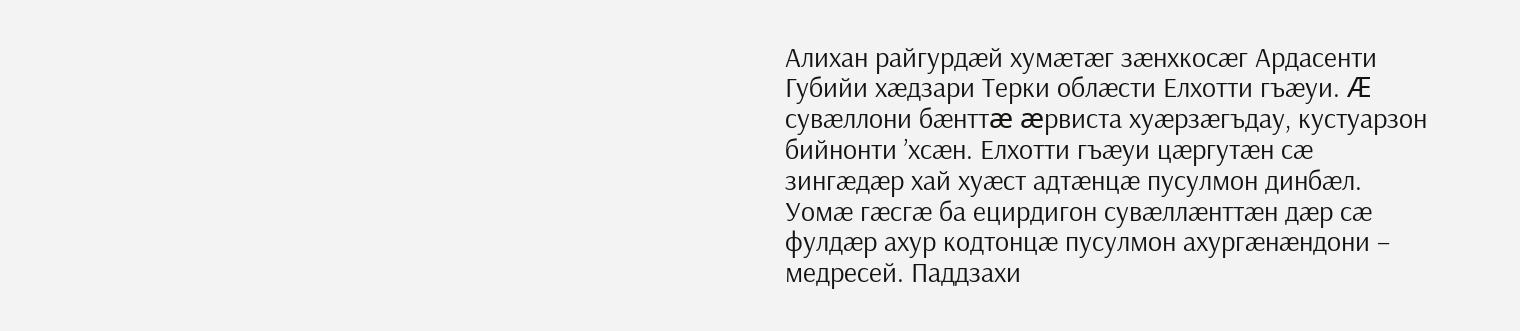Алихан райгурдæй хумæтæг зæнхкосæг Ардасенти Губийи хæдзари Терки облæсти Елхотти гъæуи. Æ сувæллони бæнттæ æрвиста хуæрзæгъдау, кустуарзон бийнонти ’хсæн. Елхотти гъæуи цæргутæн сæ зингæдæр хай хуæст адтæнцæ пусулмон динбæл. Уомæ гæсгæ ба ецирдигон сувæллæнттæн дæр сæ фулдæр ахур кодтонцæ пусулмон ахургæнæндони – медресей. Паддзахи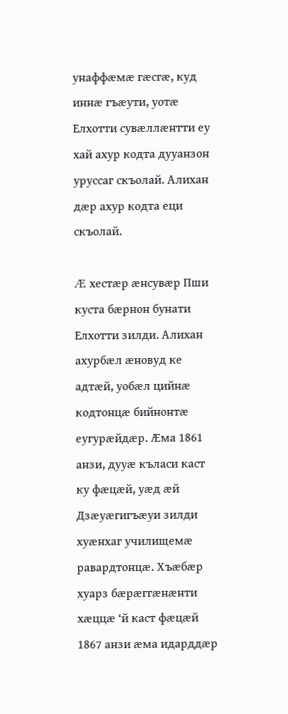унаффæмæ гæсгæ, куд иннæ гъæути, уотæ Елхотти сувæллæнтти еу хай ахур кодта дууанзон уруссаг скъолай. Алихан дæр ахур кодта еци скъолай.

Æ хестæр æнсувæр Пши куста бæрнон бунати Елхотти зилди. Алихан ахурбæл æновуд ке адтæй, уобæл цийнæ кодтонцæ бийнонтæ еугурæйдæр. Æма 1861 анзи, дууæ къласи каст ку фæцæй, уæд æй Дзæуæгигъæуи зилди хуæнхаг училищемæ равардтонцæ. Хъæбæр хуарз бæрæггæнæнти хæццæ ‘й каст фæцæй 1867 анзи æма идарддæр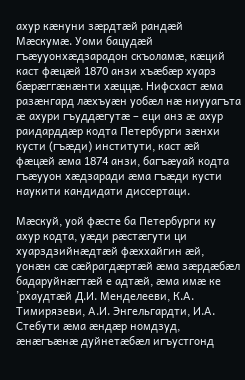ахур кæнуни зæрдтæй рандæй Мæскумæ. Уоми бацудæй гъæууонхæдзарадон скъоламæ, кæций каст фæцæй 1870 анзи хъæбæр хуарз бæрæггæнæнти хæццæ. Нифсхаст æма разæнгард лæхъуæн уобæл нæ ниууагъта æ ахури гъуддæгутæ – еци анз æ ахур раидарддæр кодта Петербурги зæнхи кусти (гъæди) институти, каст æй фæцæй æма 1874 анзи, багъæуай кодта гъæууон хæдзаради æма гъæди кусти наукити кандидати диссертаци.

Мæскуй, уой фæсте ба Петербурги ку ахур кодта, уæди рæстæгути ци хуарздзийнæдтæй фæххайгин æй, уонæн сæ сæйрагдæртæй æма зæрдæбæл бадаруйнæгтæй е адтæй, æма имæ ке ’рхаудтæй Д.И. Менделееви, К.А. Тимирязеви, А.И. Энгельгардти, И.А. Стебути æма æндæр номдзуд, æнæгъæнæ дуйнетæбæл игъустгонд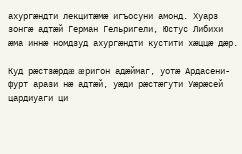ахургæндти лекцитæмæ игъосуни амонд. Хуарз зонгæ адтæй Герман Гельригели, Юстус Либихи æма иннæ номдзуд ахургæндти кустити хæццæ дæр.

Куд рæстзæрдæ æригон адæймаг, уотæ Ардасени-фурт арази нæ адтæй, уæди рæстæгути Уæрæсей цардиуаги ци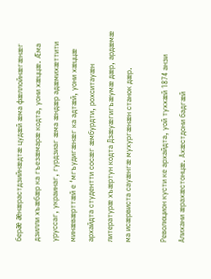берæ æнæрастдзийнæдтæ цудæй æма фæллойнæгæнæг дзилли хъæбæр ка гъезæмарæ кодта, уони хæццæ. Æма уруссаг, украинаг, гурдзиаг æма æндæр адæмихæттити минæвæрттæй е ‘мгъудигæнæг ка адтæй, уони хæццæ архайдта студентти сосæг æмбурдти, рохситауæн литературæ хъæртун кодта Дзæуæгигъæумæ дæр, ардæмæ ма исæрвиста сауæнгæ мухургæнæн станок дæр.

Революцион кусти ке архайдта, уой туххæй 1874 анзи Алихани æрахæстонцæ. Ахæстдони бадгæй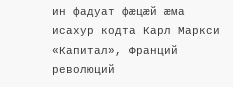ин фадуат фæцæй æма исахур кодта Карл Маркси «Капитал», Франций революций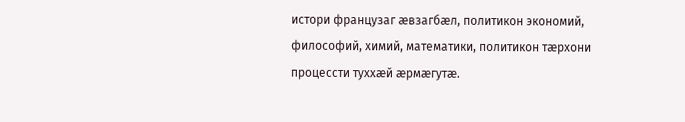истори французаг æвзагбæл, политикон экономий, философий, химий, математики, политикон тæрхони процессти туххæй æрмæгутæ.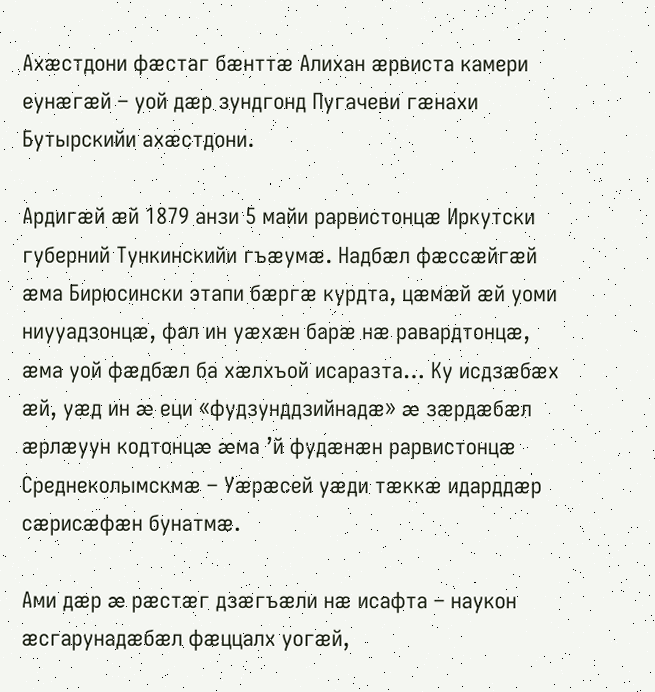Ахæстдони фæстаг бæнттæ Алихан æрвиста камери еунæгæй – уой дæр зундгонд Пугачеви гæнахи Бутырскийи ахæстдони.

Ардигæй æй 1879 анзи 5 майи рарвистонцæ Иркутски губерний Тункинскийи гъæумæ. Надбæл фæссæйгæй æма Бирюсински этапи бæргæ курдта, цæмæй æй уоми ниууадзонцæ, фал ин уæхæн барæ нæ равардтонцæ, æма уой фæдбæл ба хæлхъой исаразта… Ку исдзæбæх æй, уæд ин æ еци «фудзунддзийнадæ» æ зæрдæбæл æрлæуун кодтонцæ æма ’й фудæнæн рарвистонцæ Среднеколымскмæ – Уæрæсей уæди тæккæ идарддæр сæрисæфæн бунатмæ.

Ами дæр æ рæстæг дзæгъæли нæ исафта – наукон æсгарунадæбæл фæццалх уогæй,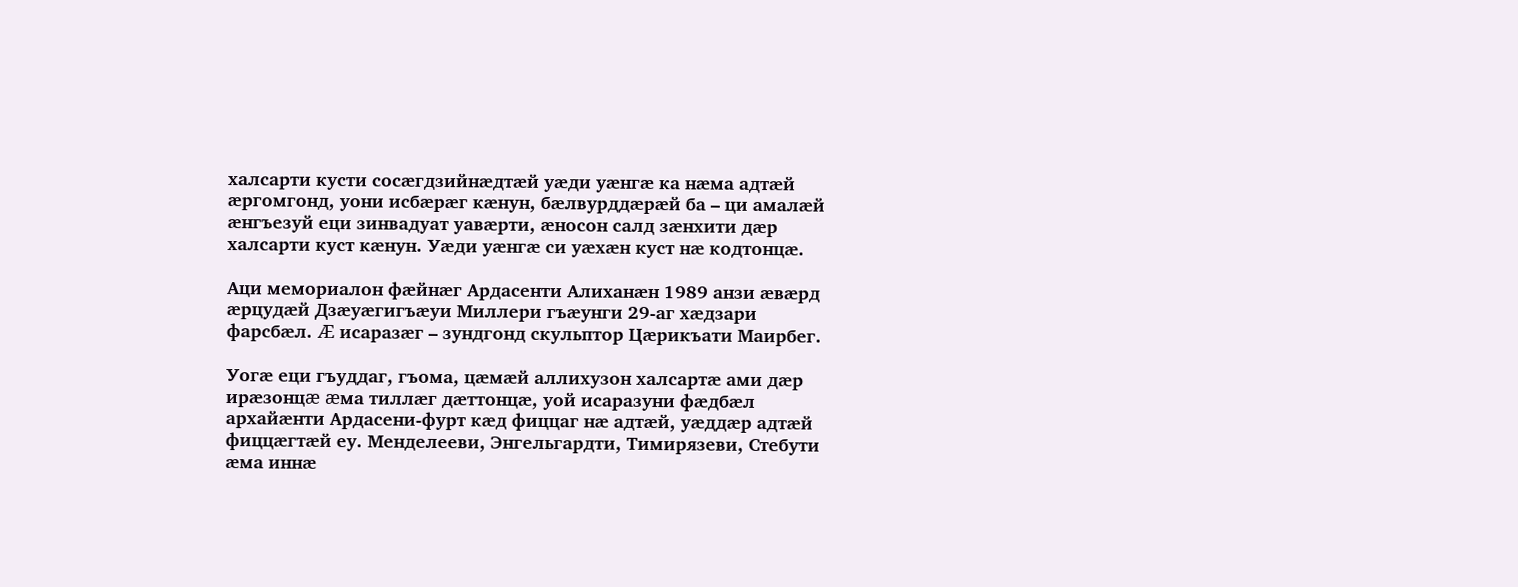халсарти кусти сосæгдзийнæдтæй уæди уæнгæ ка нæма адтæй æргомгонд, уони исбæрæг кæнун, бæлвурддæрæй ба – ци амалæй æнгъезуй еци зинвадуат уавæрти, æносон салд зæнхити дæр халсарти куст кæнун. Уæди уæнгæ си уæхæн куст нæ кодтонцæ.

Аци мемориалон фæйнæг Ардасенти Алиханæн 1989 анзи æвæрд æрцудæй Дзæуæгигъæуи Миллери гъæунги 29-аг хæдзари фарсбæл. Æ исаразæг – зундгонд скульптор Цæрикъати Маирбег.

Уогæ еци гъуддаг, гъома, цæмæй аллихузон халсартæ ами дæр ирæзонцæ æма тиллæг дæттонцæ, уой исаразуни фæдбæл архайæнти Ардасени-фурт кæд фиццаг нæ адтæй, уæддæр адтæй фиццæгтæй еу. Менделееви, Энгельгардти, Тимирязеви, Стебути æма иннæ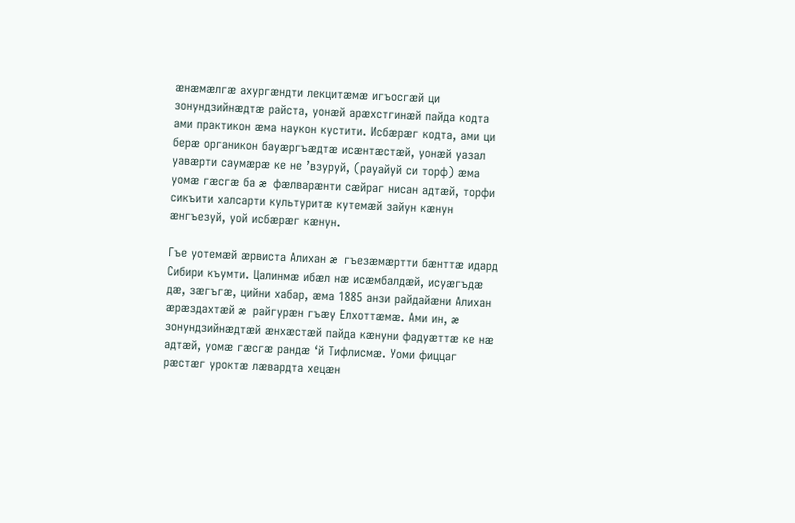æнæмæлгæ ахургæндти лекцитæмæ игъосгæй ци зонундзийнæдтæ райста, уонæй арæхстгинæй пайда кодта ами практикон æма наукон кустити. Исбæрæг кодта, ами ци берæ органикон бауæргъæдтæ исæнтæстæй, уонæй уазал уавæрти саумæрæ ке не ’взуруй, (рауайуй си торф) æма уомæ гæсгæ ба æ фæлварæнти сæйраг нисан адтæй, торфи сикъити халсарти культуритæ кутемæй зайун кæнун æнгъезуй, уой исбæрæг кæнун.

Гъе уотемæй æрвиста Алихан æ гъезæмæртти бæнттæ идард Сибири къумти. Цалинмæ ибæл нæ исæмбалдæй, исуæгъдæ дæ, зæгъгæ, цийни хабар, æма 1885 анзи райдайæни Алихан æрæздахтæй æ райгурæн гъæу Елхоттæмæ. Ами ин, æ зонундзийнæдтæй æнхæстæй пайда кæнуни фадуæттæ ке нæ адтæй, уомæ гæсгæ рандæ ‘й Тифлисмæ. Уоми фиццаг рæстæг уроктæ лæвардта хецæн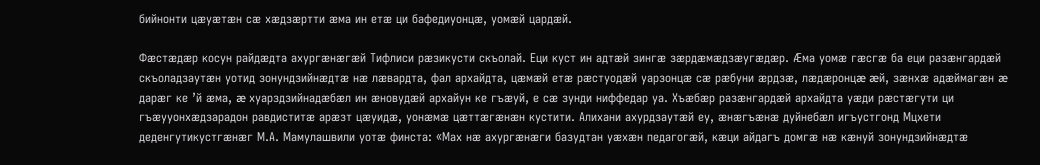бийнонти цæуæтæн сæ хæдзæртти æма ин етæ ци бафедиуонцæ, уомæй цардæй.

Фæстæдæр косун райдæдта ахургæнæгæй Тифлиси рæзикусти скъолай. Еци куст ин адтæй зингæ зæрдæмæдзæугæдæр. Æма уомæ гæсгæ ба еци разæнгардæй скъоладзаутæн уотид зонундзийнæдтæ нæ лæвардта, фал архайдта, цæмæй етæ рæстуодæй уарзонцæ сæ рæбуни æрдзæ, лæдæронцæ æй, зæнхæ адæймагæн æ дарæг ке ’й æма, æ хуарздзийнадæбæл ин æновудæй архайун ке гъæуй, е сæ зунди ниффедар уа. Хъæбæр разæнгардæй архайдта уæди рæстæгути ци гъæууонхæдзарадон равдиститæ арæзт цæуидæ, уонæмæ цæттæгæнæн кустити. Алихани ахурдзаутæй еу, æнæгъæнæ дуйнебæл игъустгонд Мцхети деденгутикустгæнæг М.А. Мамулашвили уотæ финста: «Мах нæ ахургæнæги базудтан уæхæн педагогæй, кæци айдагъ домгæ нæ кæнуй зонундзийнæдтæ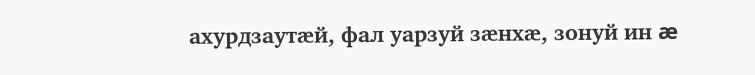ахурдзаутæй, фал уарзуй зæнхæ, зонуй ин æ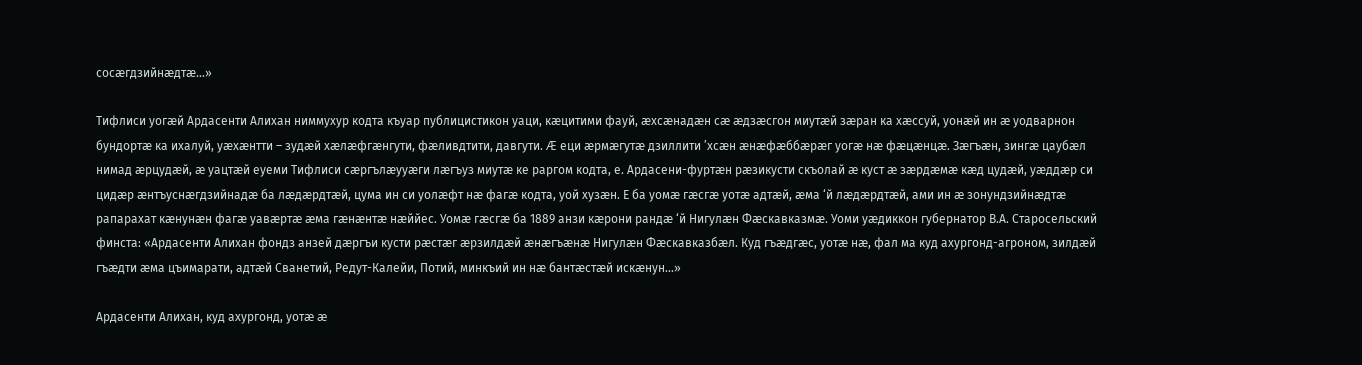сосæгдзийнæдтæ…»

Тифлиси уогæй Ардасенти Алихан ниммухур кодта къуар публицистикон уаци, кæцитими фауй, æхсæнадæн сæ æдзæсгон миутæй зæран ка хæссуй, уонæй ин æ уодварнон бундортæ ка ихалуй, уæхæнтти – зудæй хæлæфгæнгути, фæливдтити, давгути. Æ еци æрмæгутæ дзиллити ’хсæн æнæфæббæрæг уогæ нæ фæцæнцæ. Зæгъæн, зингæ цаубæл нимад æрцудæй, æ уацтæй еуеми Тифлиси сæргълæууæги лæгъуз миутæ ке раргом кодта, е. Ардасени-фуртæн рæзикусти скъолай æ куст æ зæрдæмæ кæд цудæй, уæддæр си цидæр æнтъуснæгдзийнадæ ба лæдæрдтæй, цума ин си уолæфт нæ фагæ кодта, уой хузæн. Е ба уомæ гæсгæ уотæ адтæй, æма ‘й лæдæрдтæй, ами ин æ зонундзийнæдтæ рапарахат кæнунæн фагæ уавæртæ æма гæнæнтæ нæййес. Уомæ гæсгæ ба 1889 анзи кæрони рандæ ‘й Нигулæн Фæскавказмæ. Уоми уæдиккон губернатор В.А. Старосельский финста: «Ардасенти Алихан фондз анзей дæргъи кусти рæстæг æрзилдæй æнæгъæнæ Нигулæн Фæскавказбæл. Куд гъæдгæс, уотæ нæ, фал ма куд ахургонд-агроном, зилдæй гъæдти æма цъимарати, адтæй Сванетий, Редут-Калейи, Потий, минкъий ин нæ бантæстæй искæнун…»

Ардасенти Алихан, куд ахургонд, уотæ æ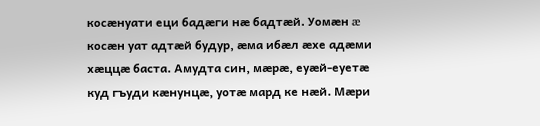косæнуати еци бадæги нæ бадтæй. Уомæн æ косæн уат адтæй будур, æма ибæл æхе адæми хæццæ баста. Амудта син, мæрæ, еуæй-еуетæ куд гъуди кæнунцæ, уотæ мард ке нæй. Мæри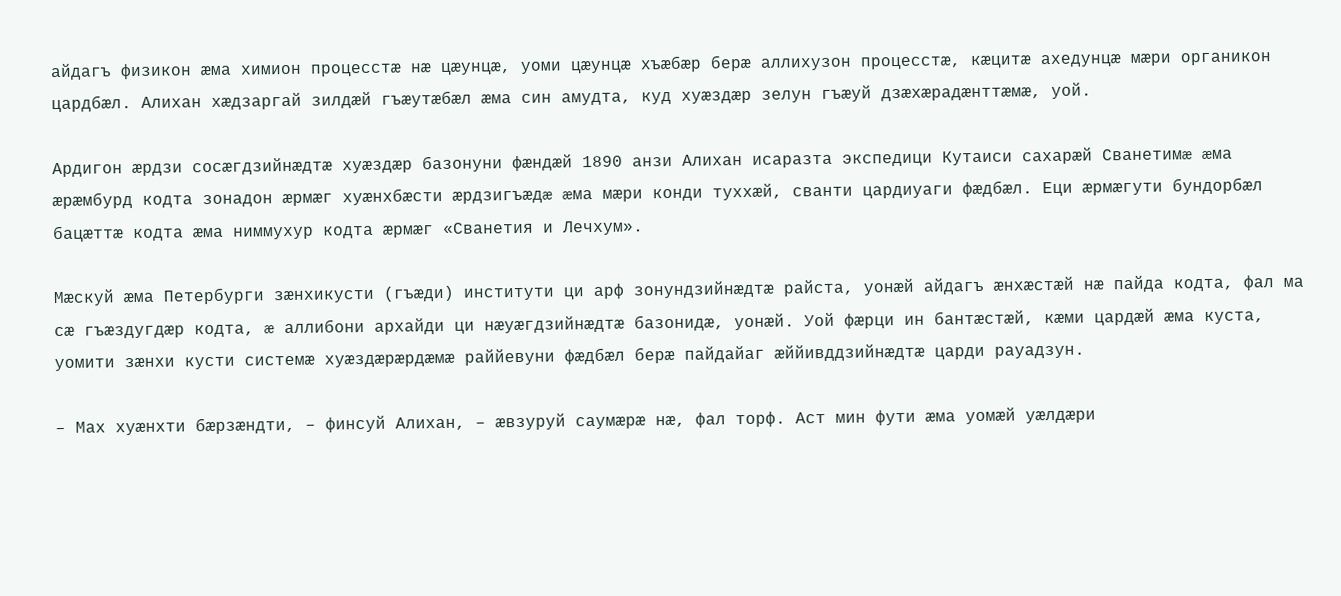айдагъ физикон æма химион процесстæ нæ цæунцæ, уоми цæунцæ хъæбæр берæ аллихузон процесстæ, кæцитæ ахедунцæ мæри органикон цардбæл. Алихан хæдзаргай зилдæй гъæутæбæл æма син амудта, куд хуæздæр зелун гъæуй дзæхæрадæнттæмæ, уой.

Ардигон æрдзи сосæгдзийнæдтæ хуæздæр базонуни фæндæй 1890 анзи Алихан исаразта экспедици Кутаиси сахарæй Сванетимæ æма æрæмбурд кодта зонадон æрмæг хуæнхбæсти æрдзигъæдæ æма мæри конди туххæй, сванти цардиуаги фæдбæл. Еци æрмæгути бундорбæл бацæттæ кодта æма ниммухур кодта æрмæг «Сванетия и Лечхум».

Мæскуй æма Петербурги зæнхикусти (гъæди) институти ци арф зонундзийнæдтæ райста, уонæй айдагъ æнхæстæй нæ пайда кодта, фал ма сæ гъæздугдæр кодта, æ аллибони архайди ци нæуæгдзийнæдтæ базонидæ, уонæй. Уой фæрци ин бантæстæй, кæми цардæй æма куста, уомити зæнхи кусти системæ хуæздæрæрдæмæ раййевуни фæдбæл берæ пайдайаг æййивддзийнæдтæ царди рауадзун.

– Мах хуæнхти бæрзæндти, – финсуй Алихан, – æвзуруй саумæрæ нæ, фал торф. Аст мин фути æма уомæй уæлдæри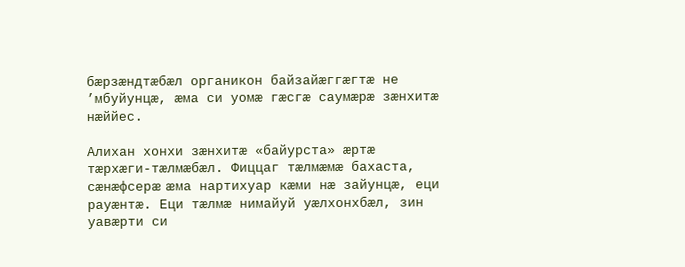бæрзæндтæбæл органикон байзайæггæгтæ не ’мбуйунцæ, æма си уомæ гæсгæ саумæрæ зæнхитæ нæййес.

Алихан хонхи зæнхитæ «байурста» æртæ тæрхæги-тæлмæбæл. Фиццаг тæлмæмæ бахаста, сæнæфсерæ æма нартихуар кæми нæ зайунцæ, еци рауæнтæ. Еци тæлмæ нимайуй уæлхонхбæл, зин уавæрти си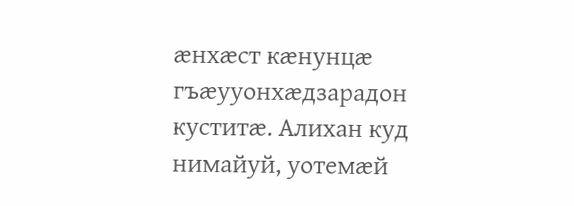æнхæст кæнунцæ гъæууонхæдзарадон куститæ. Алихан куд нимайуй, уотемæй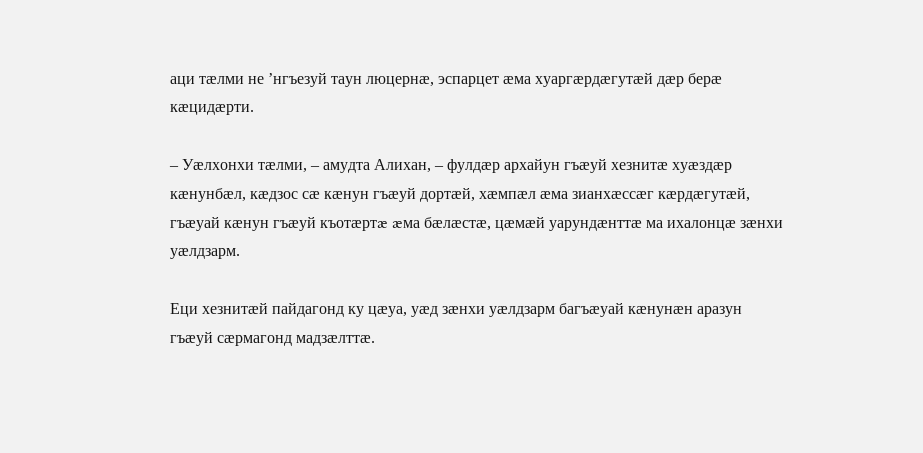аци тæлми не ’нгъезуй таун люцернæ, эспарцет æма хуаргæрдæгутæй дæр берæ кæцидæрти.

– Уæлхонхи тæлми, – амудта Алихан, – фулдæр архайун гъæуй хезнитæ хуæздæр кæнунбæл, кæдзос сæ кæнун гъæуй дортæй, хæмпæл æма зианхæссæг кæрдæгутæй, гъæуай кæнун гъæуй къотæртæ æма бæлæстæ, цæмæй уарундæнттæ ма ихалонцæ зæнхи уæлдзарм.

Еци хезнитæй пайдагонд ку цæуа, уæд зæнхи уæлдзарм багъæуай кæнунæн аразун гъæуй сæрмагонд мадзæлттæ.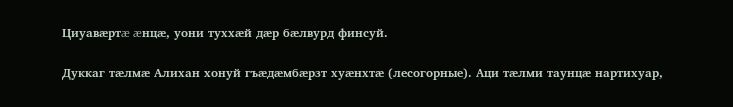Циуавæртæ æнцæ, уони туххæй дæр бæлвурд финсуй.

Дуккаг тæлмæ Алихан хонуй гъæдæмбæрзт хуæнхтæ (лесогорные). Аци тæлми таунцæ нартихуар,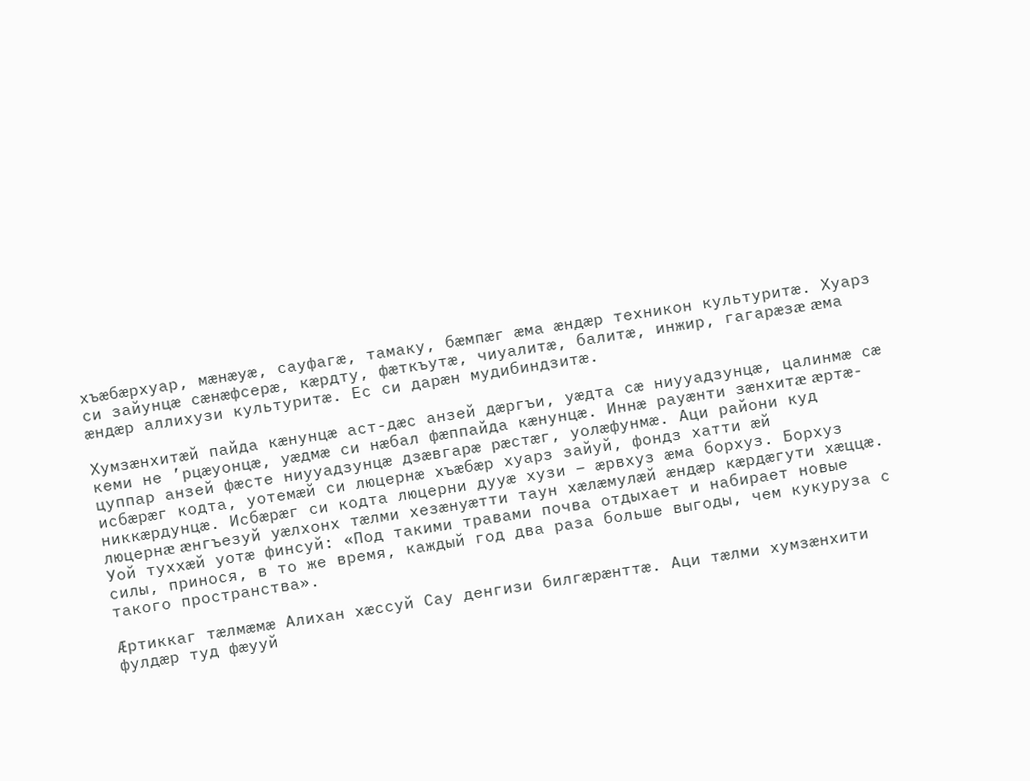хъæбæрхуар, мæнæуæ, сауфагæ, тамаку, бæмпæг æма æндæр техникон культуритæ. Хуарз си зайунцæ сæнæфсерæ, кæрдту, фæткъутæ, чиуалитæ, балитæ, инжир, гагарæзæ æма æндæр аллихузи культуритæ. Ес си дарæн мудибиндзитæ.

Хумзæнхитæй пайда кæнунцæ аст-дæс анзей дæргъи, уæдта сæ ниууадзунцæ, цалинмæ сæ кеми не ’рцæуонцæ, уæдмæ си нæбал фæппайда кæнунцæ. Иннæ рауæнти зæнхитæ æртæ-цуппар анзей фæсте ниууадзунцæ дзæвгарæ рæстæг, уолæфунмæ. Аци райони куд исбæрæг кодта, уотемæй си люцернæ хъæбæр хуарз зайуй, фондз хатти æй никкæрдунцæ. Исбæрæг си кодта люцерни дууæ хузи – æрвхуз æма борхуз. Борхуз люцернæ æнгъезуй уæлхонх тæлми хезæнуæтти таун хæлæмулæй æндæр кæрдæгути хæццæ. Уой туххæй уотæ финсуй: «Под такими травами почва отдыхает и набирает новые силы, принося, в то же время, каждый год два раза больше выгоды, чем кукуруза с такого пространства».

Æртиккаг тæлмæмæ Алихан хæссуй Сау денгизи билгæрæнттæ. Аци тæлми хумзæнхити фулдæр туд фæууй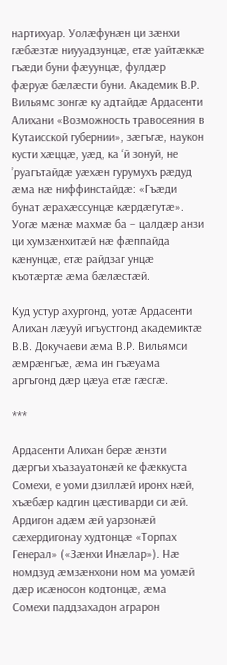нартихуар. Уолæфунæн ци зæнхи гæбæзтæ ниууадзунцæ, етæ уайтæккæ гъæди буни фæуунцæ, фулдæр фæруæ бæлæсти буни. Академик В.Р. Вильямс зонгæ ку адтайдæ Ардасенти Алихани «Возможность травосеяния в Кутаисской губернии», зæгъгæ, наукон кусти хæццæ, уæд, ка ‘й зонуй, не ’руагътайдæ уæхæн гурумухъ рæдуд æма нæ ниффинстайдæ: «Гъæди бунат æрахæссунцæ кæрдæгутæ». Уогæ мæнæ махмæ ба – цалдæр анзи ци хумзæнхитæй нæ фæппайда кæнунцæ, етæ райдзаг унцæ къотæртæ æма бæлæстæй.

Куд устур ахургонд, уотæ Ардасенти Алихан лæууй игъустгонд академиктæ В.В. Докучаеви æма В.Р. Вильямси æмрæнгъæ, æма ин гъæуама аргъгонд дæр цæуа етæ гæсгæ.

***

Ардасенти Алихан берæ æнзти дæргъи хъазауатонæй ке фæккуста Сомехи, е уоми дзиллæй иронх нæй, хъæбæр кадгин цæстиварди си æй. Ардигон адæм æй уарзонæй сæхердигонау худтонцæ «Торпах Генерал» («Зæнхи Инæлар»). Нæ номдзуд æмзæнхони ном ма уомæй дæр исæносон кодтонцæ, æма Сомехи паддзахадон аграрон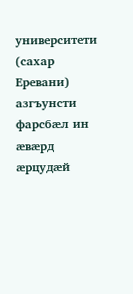университети (сахар Еревани) азгъунсти фарсбæл ин æвæрд æрцудæй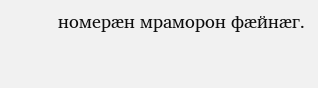номерæн мраморон фæйнæг.